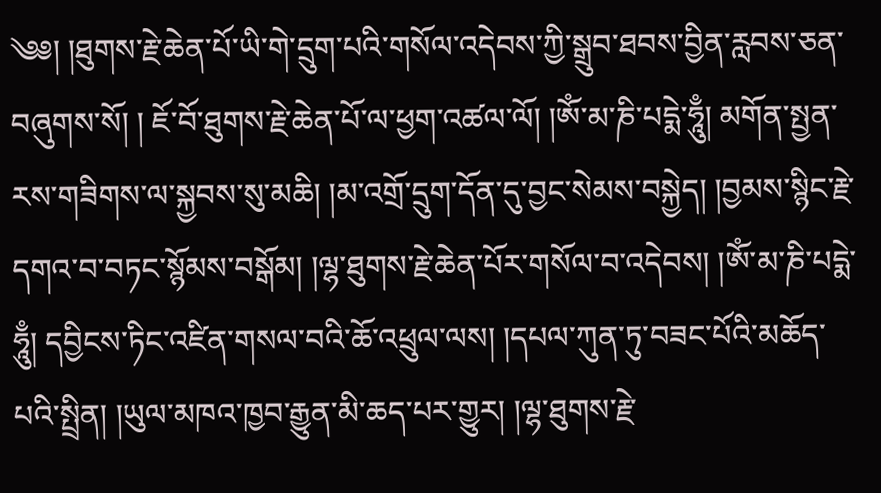༄༅། །ཐུགས་རྗེ་ཆེན་པོ་ཡི་གེ་དྲུག་པའི་གསོལ་འདེབས་ཀྱི་སྒྲུབ་ཐབས་བྱིན་རླབས་ཅན་བཞུགས་སོ། ། ཇོ་བོ་ཐུགས་རྗེ་ཆེན་པོ་ལ་ཕྱག་འཚལ་ལོ། །ཨོཾ་མ་ཎི་པདྨེ་ཧཱུྃ། མགོན་སྤྱན་རས་གཟིགས་ལ་སྐྱབས་སུ་མཆི། །མ་འགྲོ་དྲུག་དོན་དུ་བྱང་སེམས་བསྐྱེད། །བྱམས་སྙིང་རྗེ་དགའ་བ་བཏང་སྙོམས་བསྒོམ། །ལྷ་ཐུགས་རྗེ་ཆེན་པོར་གསོལ་བ་འདེབས། །ཨོཾ་མ་ཎི་པདྨེ་ཧཱུྃ། དབྱིངས་ཏིང་འཛིན་གསལ་བའི་ཆོ་འཕྲུལ་ལས། །དཔལ་ཀུན་ཏུ་བཟང་པོའི་མཆོད་པའི་སྤྲིན། །ཡུལ་མཁའ་ཁྱབ་རྒྱུན་མི་ཆད་པར་གྱུར། །ལྷ་ཐུགས་རྗེ་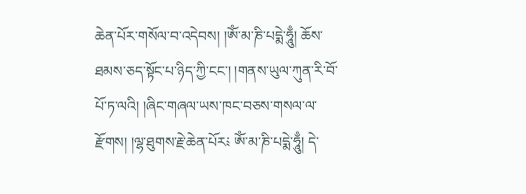ཆེན་པོར་གསོལ་བ་འདེབས། །ཨོཾ་མ་ཎི་པདྨེ་ཧཱུྃ། ཆོས་ཐམས་ཅད་སྟོང་པ་ཉིད་ཀྱི་ངང་། །གནས་ཡུལ་ཀུན་རི་བོ་པོ་ཏ་ལའི། །ཞིང་གཞལ་ཡས་ཁང་བཅས་གསལ་ལ་རྫོགས། །ལྷ་ཐུགས་རྗེ་ཆེན་པོར༴ ཨོཾ་མ་ཎི་པདྨེ་ཧཱུྃ། དེ་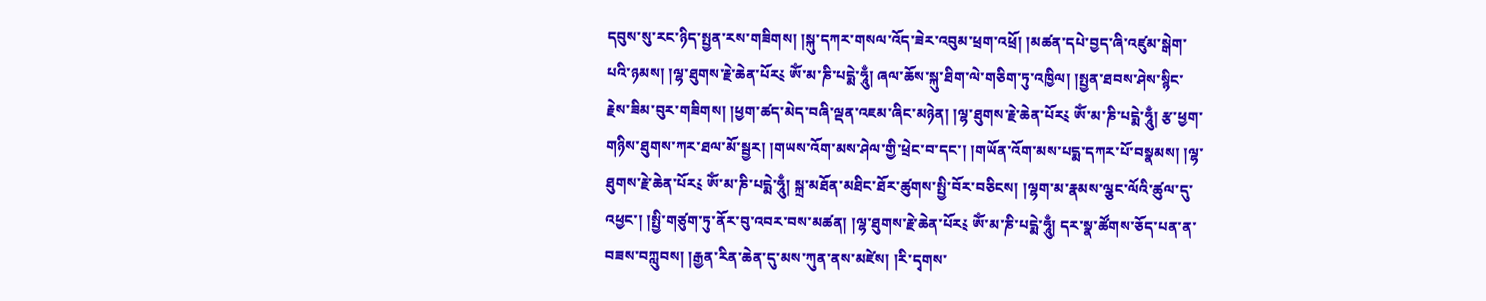དབུས་སུ་རང་ཉིད་སྤྱན་རས་གཟིགས། །སྐུ་དཀར་གསལ་འོད་ཟེར་འབུམ་ཕྲག་འཕྲོ། །མཚན་དཔེ་བྱད་ཞི་འཛུམ་སྒེག་པའི་ཉམས། །ལྷ་ཐུགས་རྗེ་ཆེན་པོར༴ ཨོཾ་མ་ཎི་པདྨེ་ཧཱུྃ། ཞལ་ཆོས་སྐུ་ཐིག་ལེ་གཅིག་ཏུ་འཁྱིལ། །སྤྱན་ཐབས་ཤེས་སྙིང་རྗེས་ཟིམ་བུར་གཟིགས། །ཕྱག་ཚད་མེད་བཞི་ལྡན་འཇམ་ཞིང་མཉེན། །ལྷ་ཐུགས་རྗེ་ཆེན་པོར༴ ཨོཾ་མ་ཎི་པདྨེ་ཧཱུྃ། རྩ་ཕྱག་གཉིས་ཐུགས་ཀར་ཐལ་མོ་སྦྱར། །གཡས་འོག་མས་ཤེལ་གྱི་ཕྲེང་བ་དང་། །གཡོན་འོག་མས་པདྨ་དཀར་པོ་བསྣམས། །ལྷ་ཐུགས་རྗེ་ཆེན་པོར༴ ཨོཾ་མ་ཎི་པདྨེ་ཧཱུྃ། སྐྲ་མཐོན་མཐིང་ཐོར་ཚུགས་སྤྱི་བོར་བཅིངས། །ལྷག་མ་རྣམས་ལྕང་ལོའི་ཚུལ་དུ་འཕྱང་། །སྤྱི་གཙུག་ཏུ་ནོར་བུ་འབར་བས་མཚན། །ལྷ་ཐུགས་རྗེ་ཆེན་པོར༴ ཨོཾ་མ་ཎི་པདྨེ་ཧཱུྃ། དར་སྣ་ཚོགས་ཅོད་པན་ན་བཟས་བཀླུབས། །རྒྱན་རིན་ཆེན་དུ་མས་ཀུན་ནས་མཛེས། །རི་དྭགས་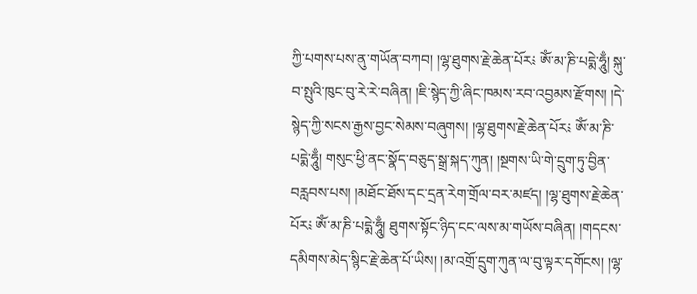ཀྱི་པགས་པས་ནུ་གཡོན་བཀབ། །ལྷ་ཐུགས་རྗེ་ཆེན་པོར༴ ཨོཾ་མ་ཎི་པདྨེ་ཧཱུྃ། སྐུ་བ་སྤུའི་ཁུང་བུ་རེ་རེ་བཞིན། །ཇི་སྙེད་ཀྱི་ཞིང་ཁམས་རབ་འབྱམས་རྫོགས། །དེ་སྙེད་ཀྱི་སངས་རྒྱས་བྱང་སེམས་བཞུགས། །ལྷ་ཐུགས་རྗེ་ཆེན་པོར༴ ཨོཾ་མ་ཎི་པདྨེ་ཧཱུྃ། གསུང་ཕྱི་ནང་སྣོད་བཅུད་སྒྲ་སྐད་ཀུན། །སྔགས་ཡི་གེ་དྲུག་ཏུ་བྱིན་བརླབས་པས། །མཐོང་ཐོས་དང་དྲན་རེག་གྲོལ་བར་མཛད། །ལྷ་ཐུགས་རྗེ་ཆེན་པོར༴ ཨོཾ་མ་ཎི་པདྨེ་ཧཱུྃ། ཐུགས་སྟོང་ཉིད་ངང་ལས་མ་གཡོས་བཞིན། །གདངས་དམིགས་མེད་སྙིང་རྗེ་ཆེན་པོ་ཡིས། །མ་འགྲོ་དྲུག་ཀུན་ལ་བུ་ལྟར་དགོངས། །ལྷ་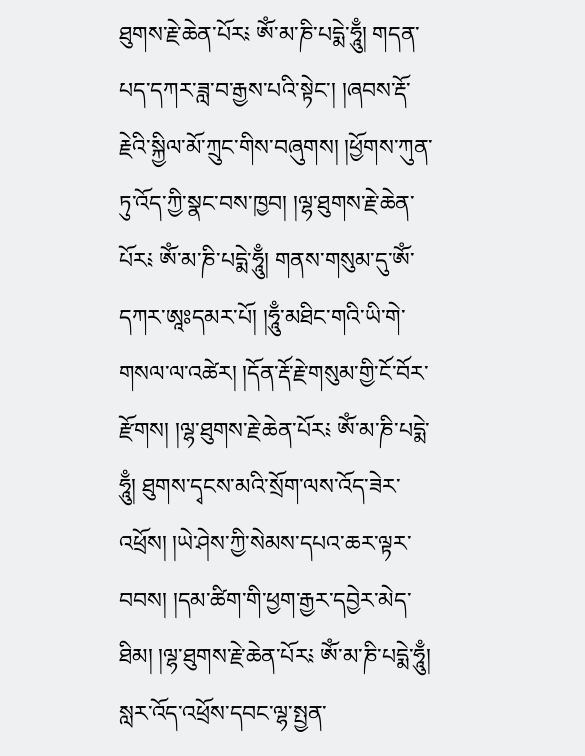ཐུགས་རྗེ་ཆེན་པོར༴ ཨོཾ་མ་ཎི་པདྨེ་ཧཱུྃ། གདན་པད་དཀར་ཟླ་བ་རྒྱས་པའི་སྟེང་། །ཞབས་རྡོ་རྗེའི་སྐྱིལ་མོ་ཀྲུང་གིས་བཞུགས། །ཕྱོགས་ཀུན་ཏུ་འོད་ཀྱི་སྣང་བས་ཁྱབ། །ལྷ་ཐུགས་རྗེ་ཆེན་པོར༴ ཨོཾ་མ་ཎི་པདྨེ་ཧཱུྃ། གནས་གསུམ་དུ་ཨོཾ་དཀར་ཨཱཿདམར་པོ། །ཧཱུྃ་མཐིང་གའི་ཡི་གེ་གསལ་ལ་འཚེར། །དོན་རྡོ་རྗེ་གསུམ་གྱི་ངོ་བོར་རྫོགས། །ལྷ་ཐུགས་རྗེ་ཆེན་པོར༴ ཨོཾ་མ་ཎི་པདྨེ་ཧཱུྃ། ཐུགས་དྭངས་མའི་སྲོག་ལས་འོད་ཟེར་འཕྲོས། །ཡེ་ཤེས་ཀྱི་སེམས་དཔའ་ཆར་ལྟར་བབས། །དམ་ཚིག་གི་ཕྱག་རྒྱར་དབྱེར་མེད་ཐིམ། །ལྷ་ཐུགས་རྗེ་ཆེན་པོར༴ ཨོཾ་མ་ཎི་པདྨེ་ཧཱུྃ། སླར་འོད་འཕྲོས་དབང་ལྷ་སྤྱན་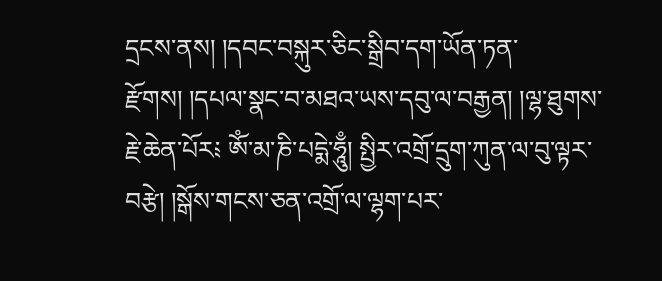དྲངས་ནས། །དབང་བསྐུར་ཅིང་སྒྲིབ་དག་ཡོན་ཏན་རྫོགས། །དཔལ་སྣང་བ་མཐའ་ཡས་དབུ་ལ་བརྒྱན། །ལྷ་ཐུགས་རྗེ་ཆེན་པོར༴ ཨོཾ་མ་ཎི་པདྨེ་ཧཱུྃ། སྤྱིར་འགྲོ་དྲུག་ཀུན་ལ་བུ་ལྟར་བརྩེ། །སྒོས་གངས་ཅན་འགྲོ་ལ་ལྷག་པར་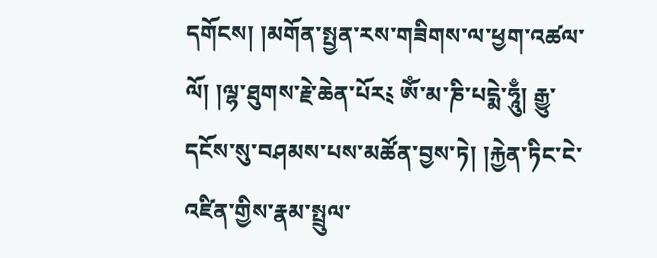དགོངས། །མགོན་སྤྱན་རས་གཟིགས་ལ་ཕྱག་འཚལ་ལོ། །ལྷ་ཐུགས་རྗེ་ཆེན་པོར༴ ཨོཾ་མ་ཎི་པདྨེ་ཧཱུྃ། རྒྱུ་དངོས་སུ་བཤམས་པས་མཚོན་བྱས་ཏེ། །རྐྱེན་ཏིང་ངེ་འཛིན་གྱིས་རྣམ་སྤྲུལ་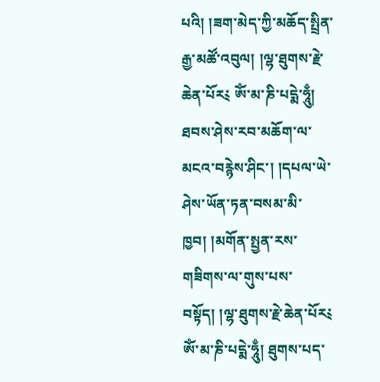པའི། །ཟག་མེད་ཀྱི་མཆོད་སྤྲིན་རྒྱ་མཚོ་འབུལ། །ལྷ་ཐུགས་རྗེ་ཆེན་པོར༴ ཨོཾ་མ་ཎི་པདྨེ་ཧཱུྃ། ཐབས་ཤེས་རབ་མཆོག་ལ་མངའ་བརྙེས་ཤིང་། །དཔལ་ཡེ་ཤེས་ཡོན་ཏན་བསམ་མི་ཁྱབ། །མགོན་སྤྱན་རས་གཟིགས་ལ་གུས་པས་བསྟོད། །ལྷ་ཐུགས་རྗེ་ཆེན་པོར༴ ཨོཾ་མ་ཎི་པདྨེ་ཧཱུྃ། ཐུགས་པད་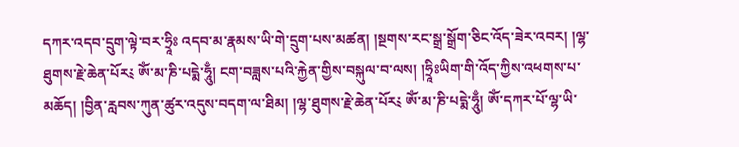དཀར་འདབ་དྲུག་ལྟེ་བར་ཧྲཱིཿ འདབ་མ་རྣམས་ཡི་གེ་དྲུག་པས་མཚན། །སྔགས་རང་སྒྲ་སྒྲོག་ཅིང་འོད་ཟེར་འབར། །ལྷ་ཐུགས་རྗེ་ཆེན་པོར༴ ཨོཾ་མ་ཎི་པདྨེ་ཧཱུྃ། ངག་བཟླས་པའི་རྐྱེན་གྱིས་བསྐུལ་བ་ལས། །ཧྲཱིཿཡིག་གི་འོད་ཀྱིས་འཕགས་པ་མཆོད། །བྱིན་རླབས་ཀུན་ཚུར་འདུས་བདག་ལ་ཐིམ། །ལྷ་ཐུགས་རྗེ་ཆེན་པོར༴ ཨོཾ་མ་ཎི་པདྨེ་ཧཱུྃ། ཨོཾ་དཀར་པོ་ལྷ་ཡི་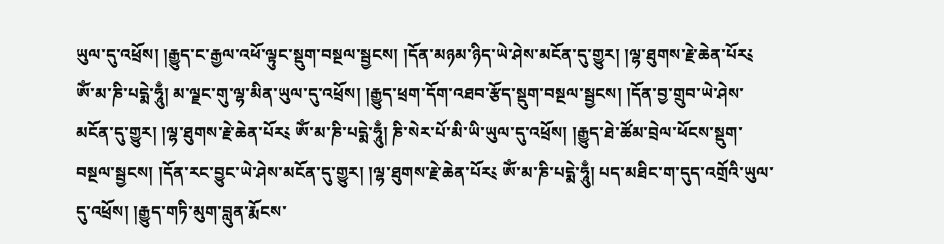ཡུལ་དུ་འཕྲོས། །རྒྱུད་ང་རྒྱལ་འཕོ་ལྟུང་སྡུག་བསྔལ་སྦྱངས། །དོན་མཉམ་ཉིད་ཡེ་ཤེས་མངོན་དུ་གྱུར། །ལྷ་ཐུགས་རྗེ་ཆེན་པོར༴ ཨོཾ་མ་ཎི་པདྨེ་ཧཱུྃ། མ་ལྗང་གུ་ལྷ་མིན་ཡུལ་དུ་འཕྲོས། །རྒྱུད་ཕྲག་དོག་འཐབ་རྩོད་སྡུག་བསྔལ་སྦྱངས། །དོན་བྱ་གྲུབ་ཡེ་ཤེས་མངོན་དུ་གྱུར། །ལྷ་ཐུགས་རྗེ་ཆེན་པོར༴ ཨོཾ་མ་ཎི་པདྨེ་ཧཱུྃ། ཎི་སེར་པོ་མི་ཡི་ཡུལ་དུ་འཕྲོས། །རྒྱུད་ཐེ་ཚོམ་བྲེལ་ཕོངས་སྡུག་བསྔལ་སྦྱངས། །དོན་རང་བྱུང་ཡེ་ཤེས་མངོན་དུ་གྱུར། །ལྷ་ཐུགས་རྗེ་ཆེན་པོར༴ ཨོཾ་མ་ཎི་པདྨེ་ཧཱུྃ། པད་མཐིང་ག་དུད་འགྲོའི་ཡུལ་དུ་འཕྲོས། །རྒྱུད་གཏི་མུག་བླུན་རྨོངས་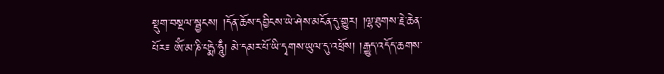སྡུག་བསྔལ་སྦྱངས། །དོན་ཆོས་དབྱིངས་ཡེ་ཤེས་མངོན་དུ་གྱུར། །ལྷ་ཐུགས་རྗེ་ཆེན་པོར༴ ཨོཾ་མ་ཎི་པདྨེ་ཧཱུྃ། མེ་དམར་པོ་ཡི་དྭགས་ཡུལ་དུ་འཕྲོས། །རྒྱུད་འདོད་ཆགས་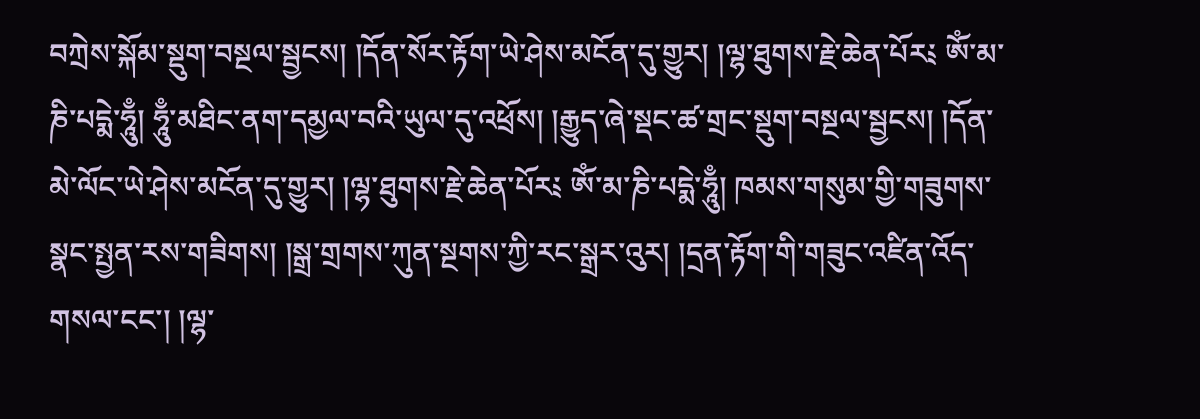བཀྲེས་སྐོམ་སྡུག་བསྔལ་སྦྱངས། །དོན་སོར་རྟོག་ཡེ་ཤེས་མངོན་དུ་གྱུར། །ལྷ་ཐུགས་རྗེ་ཆེན་པོར༴ ཨོཾ་མ་ཎི་པདྨེ་ཧཱུྃ། ཧཱུྃ་མཐིང་ནག་དམྱལ་བའི་ཡུལ་དུ་འཕྲོས། །རྒྱུད་ཞེ་སྡང་ཚ་གྲང་སྡུག་བསྔལ་སྦྱངས། །དོན་མེ་ལོང་ཡེ་ཤེས་མངོན་དུ་གྱུར། །ལྷ་ཐུགས་རྗེ་ཆེན་པོར༴ ཨོཾ་མ་ཎི་པདྨེ་ཧཱུྃ། ཁམས་གསུམ་གྱི་གཟུགས་སྣང་སྤྱན་རས་གཟིགས། །སྒྲ་གྲགས་ཀུན་སྔགས་ཀྱི་རང་སྒྲར་འུར། །དྲན་རྟོག་གི་གཟུང་འཛིན་འོད་གསལ་ངང་། །ལྷ་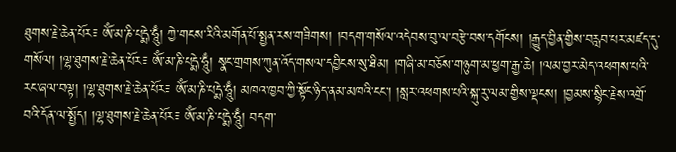ཐུགས་རྗེ་ཆེན་པོར༴ ཨོཾ་མ་ཎི་པདྨེ་ཧཱུྃ། ཀྱེ་གངས་རིའི་མགོན་པོ་སྤྱན་རས་གཟིགས། །བདག་གསོལ་འདེབས་བུ་ལ་བརྩེ་བས་དགོངས། །རྒྱུད་བྱིན་གྱིས་བརླབ་པར་མཛད་དུ་གསོལ། །ལྷ་ཐུགས་རྗེ་ཆེན་པོར༴ ཨོཾ་མ་ཎི་པདྨེ་ཧཱུྃ། སྣང་གྲགས་ཀུན་འོད་གསལ་དབྱིངས་སུ་ཐིམ། །གཞི་མ་བཅོས་གཉུག་མ་ཕྱག་རྒྱ་ཆེ། །ལམ་བྱར་མེད་འཕགས་པའི་རང་ཞལ་བལྟ། །ལྷ་ཐུགས་རྗེ་ཆེན་པོར༴ ཨོཾ་མ་ཎི་པདྨེ་ཧཱུྃ། མཁའ་ཁྱབ་ཀྱི་སྟོང་ཉིད་ནམ་མཁའི་ངང་། །སླར་འཕགས་པའི་སྐུ་རུ་ལམ་གྱིས་ལྡངས། །བྱམས་སྙིང་རྗེས་འགྲོ་བའི་དོན་ལ་སྤྱོད། །ལྷ་ཐུགས་རྗེ་ཆེན་པོར༴ ཨོཾ་མ་ཎི་པདྨེ་ཧཱུྃ། བདག་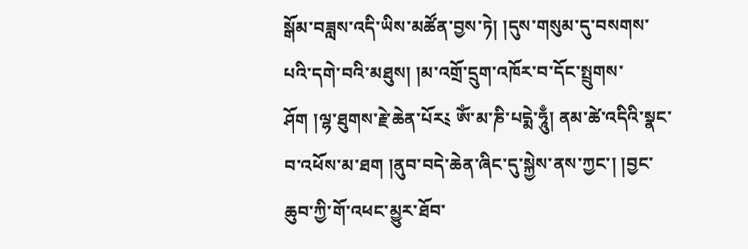སྒོམ་བཟླས་འདི་ཡིས་མཚོན་བྱས་ཏེ། །དུས་གསུམ་དུ་བསགས་པའི་དགེ་བའི་མཐུས། །མ་འགྲོ་དྲུག་འཁོར་བ་དོང་སྤྲུགས་ཤོག །ལྷ་ཐུགས་རྗེ་ཆེན་པོར༴ ཨོཾ་མ་ཎི་པདྨེ་ཧཱུྃ། ནམ་ཚེ་འདིའི་སྣང་བ་འཕོས་མ་ཐག །ནུབ་བདེ་ཆེན་ཞིང་དུ་སྐྱེས་ནས་ཀྱང་། །བྱང་ཆུབ་ཀྱི་གོ་འཕང་མྱུར་ཐོབ་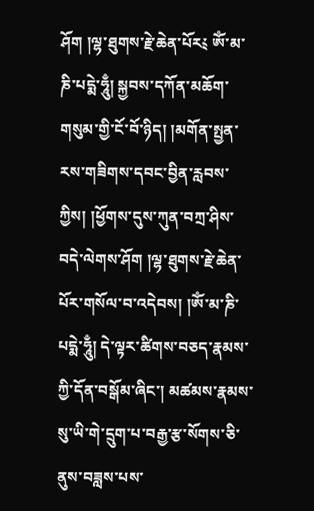ཤོག །ལྷ་ཐུགས་རྗེ་ཆེན་པོར༴ ཨོཾ་མ་ཎི་པདྨེ་ཧཱུྃ། སྐྱབས་དཀོན་མཆོག་གསུམ་གྱི་ངོ་བོ་ཉིད། །མགོན་སྤྱན་རས་གཟིགས་དབང་བྱིན་རླབས་ཀྱིས། །ཕྱོགས་དུས་ཀུན་བཀྲ་ཤིས་བདེ་ལེགས་ཤོག །ལྷ་ཐུགས་རྗེ་ཆེན་པོར་གསོལ་བ་འདེབས། །ཨོཾ་མ་ཎི་པདྨེ་ཧཱུྃ། དེ་ལྟར་ཚིགས་བཅད་རྣམས་ཀྱི་དོན་བསྒོམ་ཞིང་། མཚམས་རྣམས་སུ་ཡི་གེ་དྲུག་པ་བརྒྱ་རྩ་སོགས་ཅི་ནུས་བཟླས་པས་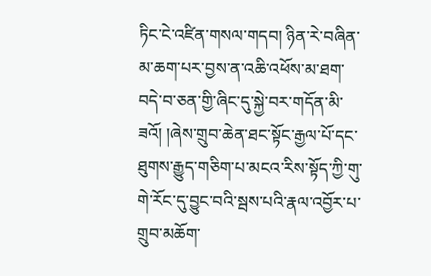ཏིང་ངེ་འཛིན་གསལ་གདབ། ཉིན་རེ་བཞིན་མ་ཆག་པར་བྱས་ན་འཆི་འཕོས་མ་ཐག་བདེ་བ་ཅན་གྱི་ཞིང་དུ་སྐྱེ་བར་གདོན་མི་ཟའོ། །ཞེས་གྲུབ་ཆེན་ཐང་སྟོང་རྒྱལ་པོ་དང་ཐུགས་རྒྱུད་གཅིག་པ་མངའ་རིས་སྟོད་ཀྱི་གུ་གེ་རོང་དུ་བྱུང་བའི་སྦས་པའི་རྣལ་འབྱོར་པ་གྲུབ་མཆོག་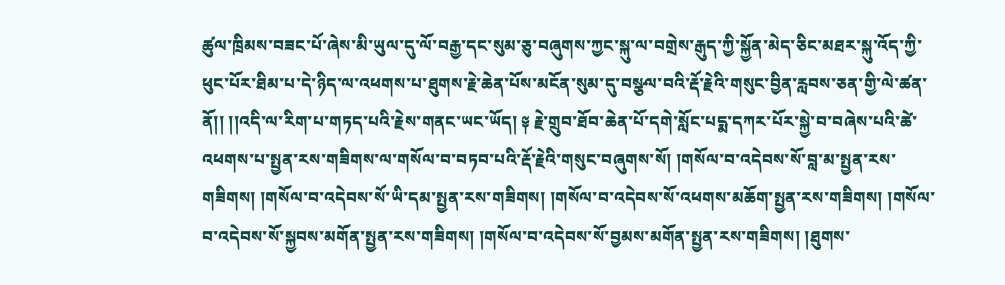ཚུལ་ཁྲིམས་བཟང་པོ་ཞེས་མི་ཡུལ་དུ་ལོ་བརྒྱ་དང་སུམ་ཅུ་བཞུགས་ཀྱང་སྐུ་ལ་བགྲེས་རྒུད་ཀྱི་སྐྱོན་མེད་ཅིང་མཐར་སྐུ་འོད་ཀྱི་ཕུང་པོར་ཐིམ་པ་དེ་ཉིད་ལ་འཕགས་པ་ཐུགས་རྗེ་ཆེན་པོས་མངོན་སུམ་དུ་བསྩལ་བའི་རྡོ་རྗེའི་གསུང་བྱིན་རླབས་ཅན་གྱི་ལེ་ཚན་ནོ།། །།འདི་ལ་རིག་པ་གཏད་པའི་རྗེས་གནང་ཡང་ཡོད། ༈ རྗེ་གྲུབ་ཐོབ་ཆེན་པོ་དགེ་སློང་པདྨ་དཀར་པོར་སྐྱེ་བ་བཞེས་པའི་ཚེ་འཕགས་པ་སྤྱན་རས་གཟིགས་ལ་གསོལ་བ་བཏབ་པའི་རྡོ་རྗེའི་གསུང་བཞུགས་སོ། །གསོལ་བ་འདེབས་སོ་བླ་མ་སྤྱན་རས་གཟིགས། །གསོལ་བ་འདེབས་སོ་ཡི་དམ་སྤྱན་རས་གཟིགས། །གསོལ་བ་འདེབས་སོ་འཕགས་མཆོག་སྤྱན་རས་གཟིགས། །གསོལ་བ་འདེབས་སོ་སྐྱབས་མགོན་སྤྱན་རས་གཟིགས། །གསོལ་བ་འདེབས་སོ་བྱམས་མགོན་སྤྱན་རས་གཟིགས། །ཐུགས་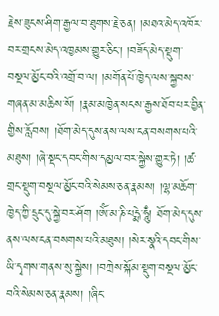རྗེས་ཟུངས་ཤིག་རྒྱལ་བ་ཐུགས་རྗེ་ཅན། །མཐའ་མེད་འཁོར་བར་གྲངས་མེད་འཁྱམས་གྱུར་ཅིང་། །བཟོད་མེད་སྡུག་བསྔལ་མྱོང་བའི་འགྲོ་བ་ལ། །མགོན་པོ་ཁྱེད་ལས་སྐྱབས་གཞན་མ་མཆིས་སོ། །རྣམ་མཁྱེན་སངས་རྒྱས་ཐོབ་པར་བྱིན་གྱིས་རློབས། །ཐོག་མེད་དུས་ནས་ལས་ངན་བསགས་པའི་མཐུས། །ཞེ་སྡང་དབང་གིས་དམྱལ་བར་སྐྱེས་གྱུར་ཏེ། །ཚ་གྲང་སྡུག་བསྔལ་མྱོང་བའི་སེམས་ཅན་རྣམས། །ལྷ་མཆོག་ཁྱེད་ཀྱི་དྲུང་དུ་སྐྱེ་བར་ཤོག །ཨོཾ་མ་ཎི་པདྨེ་ཧཱུྃ། ཐོག་མེད་དུས་ནས་ལས་ངན་བསགས་པའི་མཐུས། །སེར་སྣའི་དབང་གིས་ཡི་དྭགས་གནས་སུ་སྐྱེས། །བཀྲེས་སྐོམ་སྡུག་བསྔལ་མྱོང་བའི་སེམས་ཅན་རྣམས། །ཞིང་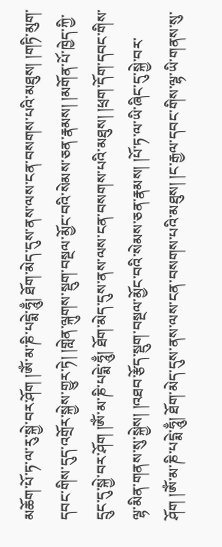མཆོག་པོ་ཏ་ལ་རུ་སྐྱེ་བར་ཤོག །ཨོཾ་མ་ཎི་པདྨེ་ཧཱུྃ། ཐོག་མེད་དུས་ནས་ལས་ངན་བསགས་པའི་མཐུས། །གཏི་མུག་དབང་གིས་དུད་འགྲོར་སྐྱེས་གྱུར་ཏེ། །གླེན་ལྐུགས་སྡུག་བསྔལ་མྱོང་བའི་སེམས་ཅན་རྣམས། །མགོན་པོ་ཁྱེད་ཀྱི་དྲུང་དུ་སྐྱེ་བར་ཤོག །ཨོཾ་མ་ཎི་པདྨེ་ཧཱུྃ། ཐོག་མེད་དུས་ནས་ལས་ངན་བསགས་པའི་མཐུས། །ཕྲག་དོག་དབང་གིས་ལྷ་མིན་གནས་སུ་སྐྱེས། །འཐབ་རྩོད་སྡུག་བསྔལ་མྱོང་བའི་སེམས་ཅན་རྣམས། །པོ་ཏ་ལ་ཡི་ཞིང་དུ་སྐྱེ་བར་ཤོག །ཨོཾ་མ་ཎི་པདྨེ་ཧཱུྃ། ཐོག་མེད་དུས་ནས་ལས་ངན་བསགས་པའི་མཐུས། །ང་རྒྱལ་དབང་གིས་ལྷ་ཡི་གནས་སུ་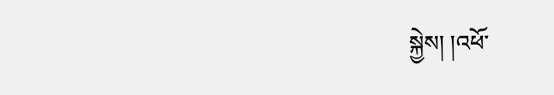སྐྱེས། །འཕོ་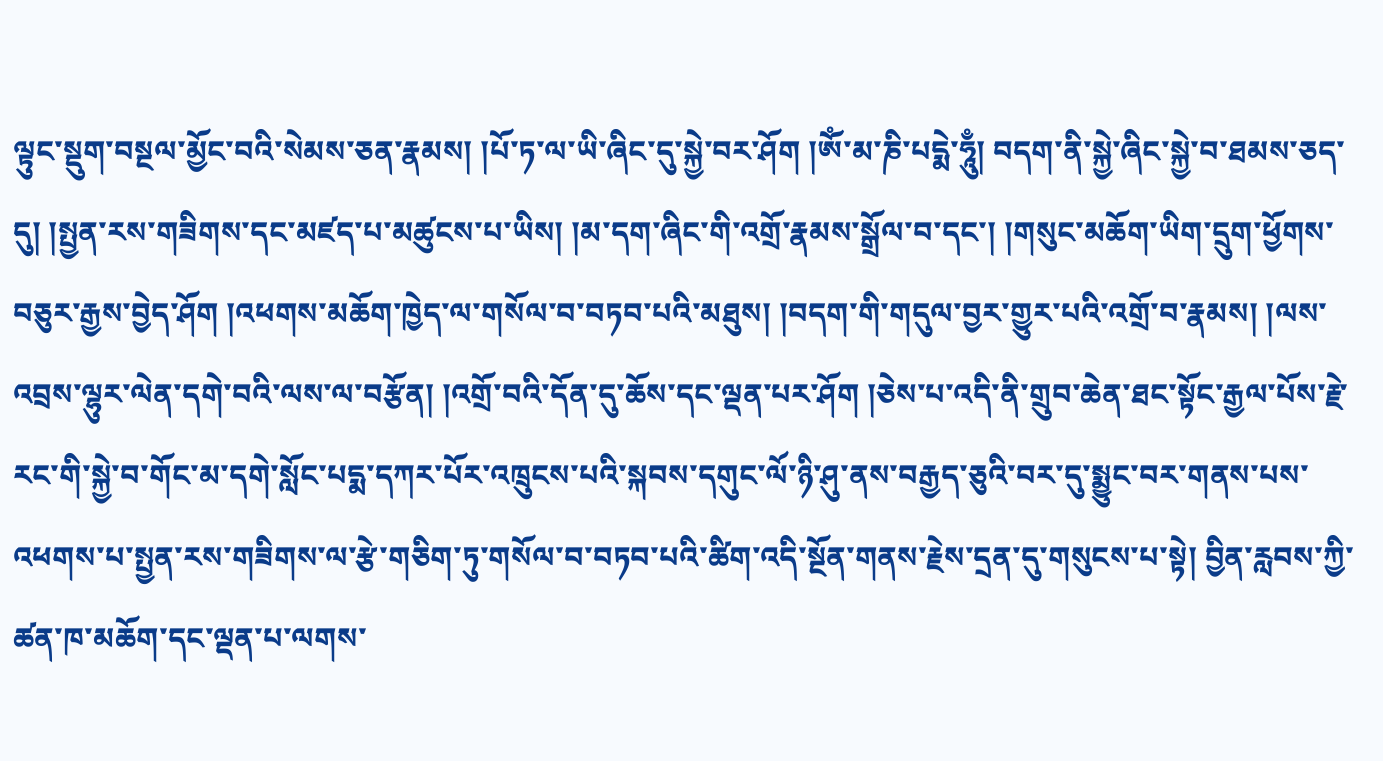ལྟུང་སྡུག་བསྔལ་མྱོང་བའི་སེམས་ཅན་རྣམས། །པོ་ཏ་ལ་ཡི་ཞིང་དུ་སྐྱེ་བར་ཤོག །ཨོཾ་མ་ཎི་པདྨེ་ཧཱུྃ། བདག་ནི་སྐྱེ་ཞིང་སྐྱེ་བ་ཐམས་ཅད་དུ། །སྤྱན་རས་གཟིགས་དང་མཛད་པ་མཚུངས་པ་ཡིས། །མ་དག་ཞིང་གི་འགྲོ་རྣམས་སྒྲོལ་བ་དང་། །གསུང་མཆོག་ཡིག་དྲུག་ཕྱོགས་བཅུར་རྒྱས་བྱེད་ཤོག །འཕགས་མཆོག་ཁྱེད་ལ་གསོལ་བ་བཏབ་པའི་མཐུས། །བདག་གི་གདུལ་བྱར་གྱུར་པའི་འགྲོ་བ་རྣམས། །ལས་འབྲས་ལྷུར་ལེན་དགེ་བའི་ལས་ལ་བརྩོན། །འགྲོ་བའི་དོན་དུ་ཆོས་དང་ལྡན་པར་ཤོག །ཅེས་པ་འདི་ནི་གྲུབ་ཆེན་ཐང་སྟོང་རྒྱལ་པོས་རྗེ་རང་གི་སྐྱེ་བ་གོང་མ་དགེ་སློང་པདྨ་དཀར་པོར་འཁྲུངས་པའི་སྐབས་དགུང་ལོ་ཉི་ཤུ་ནས་བརྒྱད་ཅུའི་བར་དུ་སྨྱུང་བར་གནས་པས་འཕགས་པ་སྤྱན་རས་གཟིགས་ལ་རྩེ་གཅིག་ཏུ་གསོལ་བ་བཏབ་པའི་ཚིག་འདི་སྔོན་གནས་རྗེས་དྲན་དུ་གསུངས་པ་སྟེ། བྱིན་རླབས་ཀྱི་ཚན་ཁ་མཆོག་དང་ལྡན་པ་ལགས་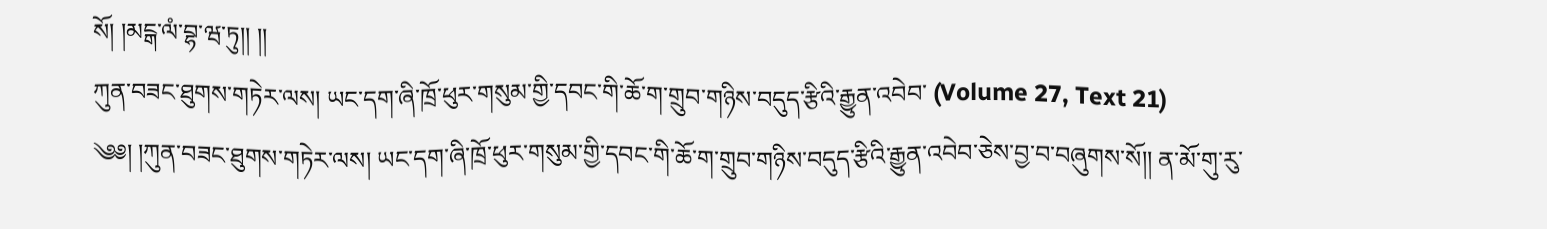སོ། །མངྒ་ལཾ་བྷ་ཝ་ཏུ།། །།
ཀུན་བཟང་ཐུགས་གཏེར་ལས། ཡང་དག་ཞི་ཁྲོ་ཕུར་གསུམ་གྱི་དབང་གི་ཆོ་ག་གྲུབ་གཉིས་བདུད་རྩིའི་རྒྱུན་འབེབ་ (Volume 27, Text 21)
༄༅། །ཀུན་བཟང་ཐུགས་གཏེར་ལས། ཡང་དག་ཞི་ཁྲོ་ཕུར་གསུམ་གྱི་དབང་གི་ཆོ་ག་གྲུབ་གཉིས་བདུད་རྩིའི་རྒྱུན་འབེབ་ཅེས་བྱ་བ་བཞུགས་སོ།། ན་མོ་གུ་རུ་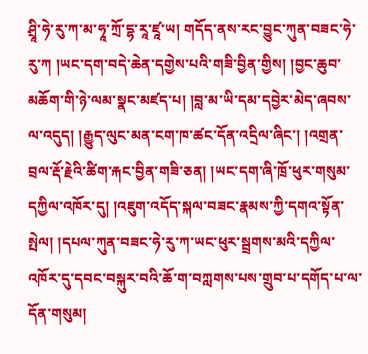ཤྲཱི་ཧེ་རུ་ཀ་མ་ཧཱ་ཀྲོ་དྷ་རཱ་ཛཱ་ཡ། གདོད་ནས་རང་བྱུང་ཀུན་བཟང་ཧེ་རུ་ཀ །ཡང་དག་བདེ་ཆེན་དགྱེས་པའི་གཟི་བྱིན་གྱིས། །བྱང་ཆུབ་མཆོག་གི་ཉེ་ལམ་སྣང་མཛད་པ། །བླ་མ་ཡི་དམ་དབྱེར་མེད་ཞབས་ལ་འདུད། །རྒྱུད་ལུང་མན་ངག་ཁ་ཚང་དོན་འདྲིལ་ཞིང་། །འགྲན་བྲལ་རྡོ་རྗེའི་ཚིག་རྐང་བྱིན་གཟི་ཅན། །ཡང་དག་ཞི་ཁྲོ་ཕུར་གསུམ་དཀྱིལ་འཁོར་དུ། །འཇུག་འདོད་སྐལ་བཟང་རྣམས་ཀྱི་དགའ་སྟོན་སྤེལ། །དཔལ་ཀུན་བཟང་ཧེ་རུ་ཀ་ཡང་ཕུར་སྦྲགས་མའི་དཀྱིལ་འཁོར་དུ་དབང་བསྐུར་བའི་ཆོ་ག་བཀླགས་པས་གྲུབ་པ་དགོད་པ་ལ་དོན་གསུམ།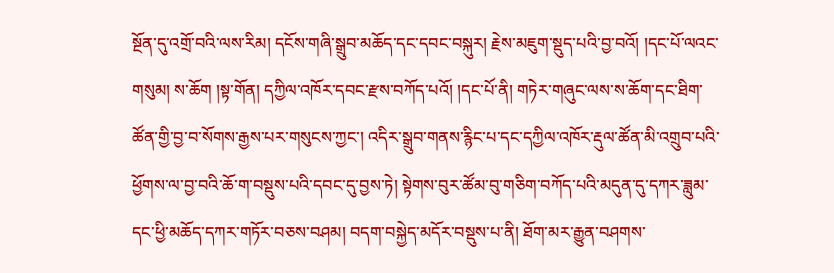སྔོན་དུ་འགྲོ་བའི་ལས་རིམ། དངོས་གཞི་སྒྲུབ་མཆོད་དང་དབང་བསྐུར། རྗེས་མཇུག་སྡུད་པའི་བྱ་བའོ། །དང་པོ་ལའང་གསུམ། ས་ཆོག །སྟ་གོན། དཀྱིལ་འཁོར་དབང་རྫས་བཀོད་པའོ། །དང་པོ་ནི། གཏེར་གཞུང་ལས་ས་ཆོག་དང་ཐིག་ཚོན་གྱི་བྱ་བ་སོགས་རྒྱས་པར་གསུངས་ཀྱང་། འདིར་སྒྲུབ་གནས་རྙིང་པ་དང་དཀྱིལ་འཁོར་རྡུལ་ཚོན་མི་འགྲུབ་པའི་ཕྱོགས་ལ་བྱ་བའི་ཆོ་ག་བསྡུས་པའི་དབང་དུ་བྱས་ཏེ། སྟེགས་བུར་ཚོམ་བུ་གཅིག་བཀོད་པའི་མདུན་དུ་དཀར་ཟླུམ་དང་ཕྱི་མཆོད་དཀར་གཏོར་བཅས་བཤམ། བདག་བསྐྱེད་མདོར་བསྡུས་པ་ནི། ཐོག་མར་རྒྱུན་བཤགས་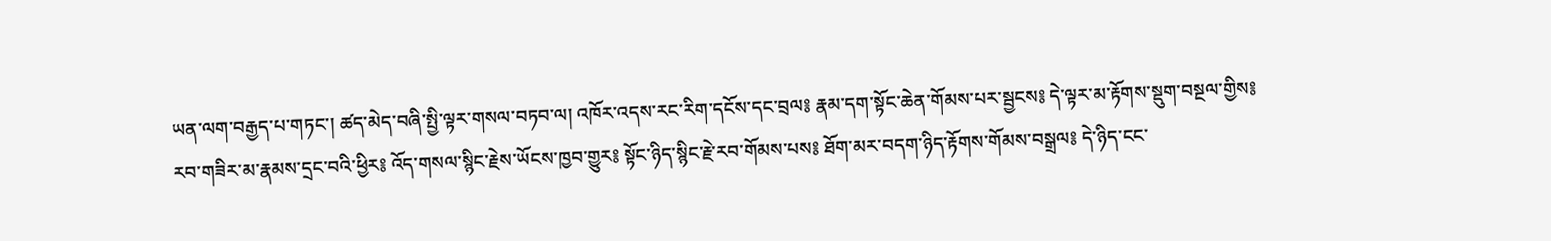ཡན་ལག་བརྒྱད་པ་གཏང་། ཚད་མེད་བཞི་སྤྱི་ལྟར་གསལ་བཏབ་ལ། འཁོར་འདས་རང་རིག་དངོས་དང་བྲལ༔ རྣམ་དག་སྟོང་ཆེན་གོམས་པར་སྦྱངས༔ དེ་ལྟར་མ་རྟོགས་སྡུག་བསྔལ་གྱིས༔ རབ་གཟིར་མ་རྣམས་དྲང་བའི་ཕྱིར༔ འོད་གསལ་སྙིང་རྗེས་ཡོངས་ཁྱབ་གྱུར༔ སྟོང་ཉིད་སྙིང་རྗེ་རབ་གོམས་པས༔ ཐོག་མར་བདག་ཉིད་རྟོགས་གོམས་བསྒྲལ༔ དེ་ཉིད་ངང་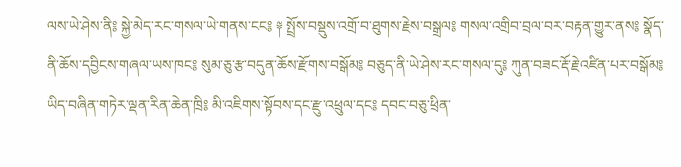ལས་ཡེ་ཤེས་ནི༔ སྐྱེ་མེད་རང་གསལ་ཡེ་གནས་ངང༔ ༈ སྤྲོས་བསྡུས་འགྲོ་བ་ཐུགས་རྗེས་བསྒྲལ༔ གསལ་འགྲིབ་བྲལ་བར་བརྟན་གྱུར་ནས༔ སྣོད་ནི་ཆོས་དབྱིངས་གཞལ་ཡས་ཁང༔ སུམ་ཅུ་རྩ་བདུན་ཆོས་རྫོགས་བསྒོམ༔ བཅུད་ནི་ཡེ་ཤེས་རང་གསལ་དུ༔ ཀུན་བཟང་རྡོ་རྗེ་འཛིན་པར་བསྒོམ༔ ཡིད་བཞིན་གཏེར་ལྡན་རིན་ཆེན་ཁྲི༔ མི་འཇིགས་སྟོབས་དང་རྫུ་འཕྲུལ་དང༔ དབང་བཅུ་ཕྲིན་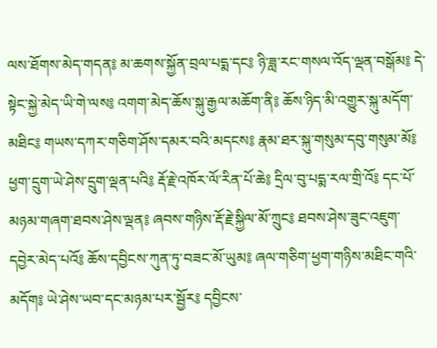ལས་ཐོགས་མེད་གདན༔ མ་ཆགས་སྐྱོན་བྲལ་པདྨ་དང༔ ཉི་ཟླ་རང་གསལ་འོད་ལྡན་བསྒོམ༔ དེ་སྟེང་སྐྱེ་མེད་ཡི་གེ་ལས༔ འགག་མེད་ཆོས་སྐུ་རྒྱལ་མཆོག་ནི༔ ཆོས་ཉིད་མི་འགྱུར་སྐུ་མདོག་མཐིང༔ གཡས་དཀར་གཅིག་ཤོས་དམར་བའི་མདངས༔ རྣམ་ཐར་སྐུ་གསུམ་དབུ་གསུམ་མོ༔ ཕྱག་དྲུག་ཡེ་ཤེས་དྲུག་ལྡན་པའི༔ རྡོ་རྗེ་འཁོར་ལོ་རིན་པོ་ཆེ༔ དྲིལ་བུ་པདྨ་རལ་གྲི་འོ༔ དང་པོ་མཉམ་གཞག་ཐབས་ཤེས་ལྡན༔ ཞབས་གཉིས་རྡོ་རྗེ་སྐྱིལ་མོ་ཀྲུང༔ ཐབས་ཤེས་ཟུང་འཇུག་དབྱེར་མེད་པའོ༔ ཆོས་དབྱིངས་ཀུན་ཏུ་བཟང་མོ་ཡུམ༔ ཞལ་གཅིག་ཕྱག་གཉིས་མཐིང་གའི་མདོག༔ ཡེ་ཤེས་ཡབ་དང་མཉམ་པར་སྦྱོར༔ དབྱིངས་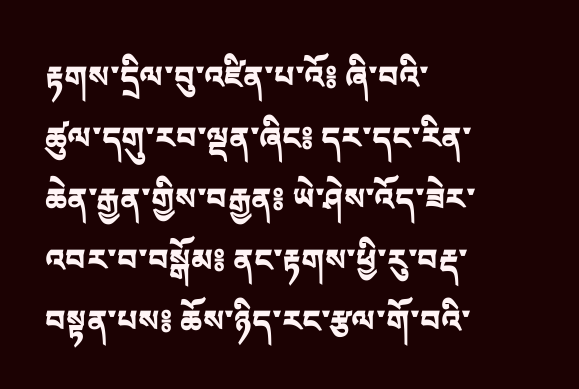རྟགས་དྲིལ་བུ་འཛིན་པ་འོ༔ ཞི་བའི་ཚུལ་དགུ་རབ་ལྡན་ཞིང༔ དར་དང་རིན་ཆེན་རྒྱན་གྱིས་བརྒྱན༔ ཡེ་ཤེས་འོད་ཟེར་འབར་བ་བསྒོམ༔ ནང་རྟགས་ཕྱི་རུ་བརྡ་བསྟན་པས༔ ཆོས་ཉིད་རང་རྩལ་གོ་བའི་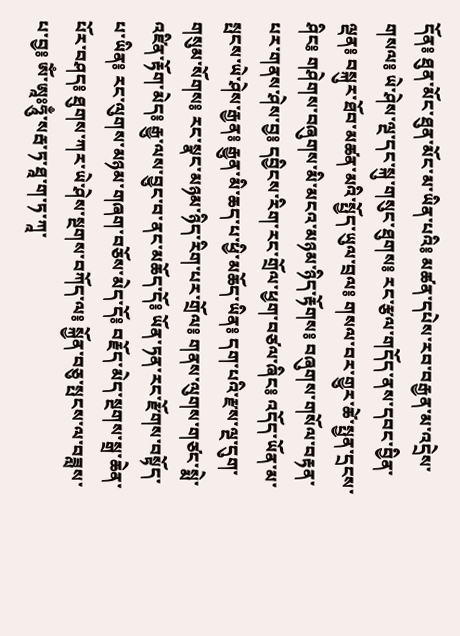དོན༔ ཐུན་མོང་ཐུན་མོང་མ་ཡིན་པའི༔ མཚན་དཔེས་རབ་བརྒྱན་མ་འདྲེས་གསལ༔ ཡེ་ཤེས་ལྔ་དང་སྐུ་གསུང་ཐུགས༔ རང་རྩལ་གདོད་ནས་དབང་བྱིན་ལྡན༔ བསྐུར་ཐོབ་མཚན་མའི་སྤྱོད་ཡུལ་བྲལ༔ གསལ་བར་གྱུར་ཚེ་སྤྱན་དྲངས་ཤིང༔ གཤེགས་བཞུགས་མི་མངའ་མཉམ་ཉིད་རྟོགས༔ བཞུགས་གསོལ་བརྟན་པར་གནས་ཤེས་བྱ༔ དབྱིངས་རིག་རང་གྲོལ་ཕྱག་བཙལ་ཞིང༔ འདོད་ཡོན་མ་སྤངས་ཡེ་ཤེས་རྒྱན༔ རྒྱུན་མི་ཆད་པ་ཕྱི་མཆོད་ཡིན༔ དག་པའི་རྫས་ལྔ་དུག་གསུམ་སོགས༔ རང་སྣང་མཉམ་ཉིད་རིག་པར་གྲོལ༔ གནས་ལུགས་གཙང་སྨེ་འཛིན་རྟོག་མེད༔ རྒྱུ་ལས་བྱུང་བ་ནང་མཆོད་དོ༔ ཡོན་ཏན་རང་རྫོགས་བསྟོད་པ་ཡིན༔ རང་ལུགས་མཉམ་གཞག་བཅོས་མེད་དོ༔ བརྗོད་མེད་སྔགས་སྒྲ་ཆེན་པོར་བཤད༔ ཐུགས་ཀར་ཡེ་ཤེས་སྔགས་བཀོད་ལ༔ སྐྱོན་བཅུ་སྤངས་ལ་བཟླས་པ་བྱ༔ ཨོཾ་ཨཱཿཧཱུྃ་སརྦ་ཏ་ཐཱ་ག་ཏ་ཀཱ་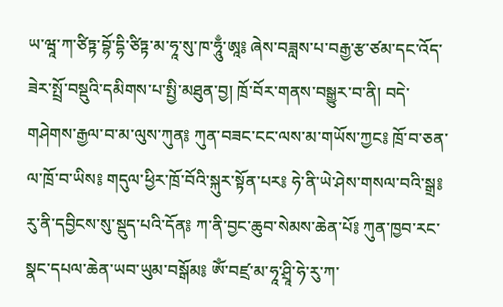ཡ་ཝཱ་ཀ་ཙིཏྟ་བྷོ་དྷི་ཙིཏྟ་མ་ཧཱ་སུ་ཁ་ཧཱུྃ་ཨཱ༔ ཞེས་བཟླས་པ་བརྒྱ་རྩ་ཙམ་དང་འོད་ཟེར་སྤྲོ་བསྡུའི་དམིགས་པ་སྤྱི་མཐུན་བྱ། ཁྲོ་བོར་གནས་བསྒྱུར་བ་ནི། བདེ་གཤེགས་རྒྱལ་བ་མ་ལུས་ཀུན༔ ཀུན་བཟང་ངང་ལས་མ་གཡོས་ཀྱང༔ ཁྲོ་བ་ཅན་ལ་ཁྲོ་བ་ཡིས༔ གདུལ་ཕྱིར་ཁྲོ་བོའི་སྐུར་སྟོན་པར༔ ཧེ་ནི་ཡེ་ཤེས་གསལ་བའི་སྒྲ༔ རུ་ནི་དབྱིངས་སུ་སྡུད་པའི་དོན༔ ཀ་ནི་བྱང་ཆུབ་སེམས་ཆེན་པོ༔ ཀུན་ཁྱབ་རང་སྣང་དཔལ་ཆེན་ཡབ་ཡུམ་བསྒོམ༔ ཨོཾ་བཛྲ་མ་ཧཱ་ཤྲཱི་ཧེ་རུ་ཀ་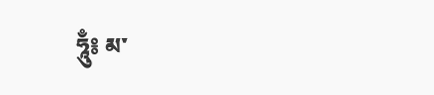ཧཱུྃ༔ མ་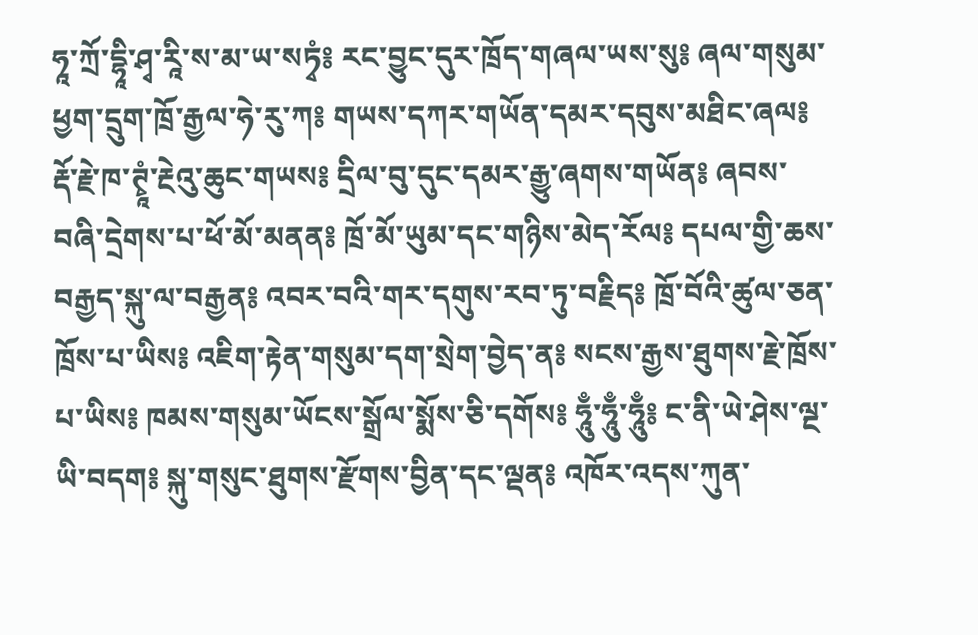ཧཱ་ཀྲོ་དྷཱི་ཤྭ་རཱི་ས་མ་ཡ་སཏྭཾ༔ རང་བྱུང་དུར་ཁྲོད་གཞལ་ཡས་སུ༔ ཞལ་གསུམ་ཕྱག་དྲུག་ཁྲོ་རྒྱལ་ཧེ་རུ་ཀ༔ གཡས་དཀར་གཡོན་དམར་དབུས་མཐིང་ཞལ༔ རྡོ་རྗེ་ཁ་ཊྭཱཾ་རྔེའུ་ཆུང་གཡས༔ དྲིལ་བུ་དུང་དམར་རྒྱུ་ཞགས་གཡོན༔ ཞབས་བཞི་དྲེགས་པ་ཕོ་མོ་མནན༔ ཁྲོ་མོ་ཡུམ་དང་གཉིས་མེད་རོལ༔ དཔལ་གྱི་ཆས་བརྒྱད་སྐུ་ལ་བརྒྱན༔ འབར་བའི་གར་དགུས་རབ་ཏུ་བརྗིད༔ ཁྲོ་བོའི་ཚུལ་ཅན་ཁྲོས་པ་ཡིས༔ འཇིག་རྟེན་གསུམ་དག་སྲེག་བྱེད་ན༔ སངས་རྒྱས་ཐུགས་རྗེ་ཁྲོས་པ་ཡིས༔ ཁམས་གསུམ་ཡོངས་སྒྲོལ་སྨོས་ཅི་དགོས༔ ཧཱུྃ་ཧཱུྃ་ཧཱུྃ༔ ང་ནི་ཡེ་ཤེས་ལྔ་ཡི་བདག༔ སྐུ་གསུང་ཐུགས་རྫོགས་བྱིན་དང་ལྡན༔ འཁོར་འདས་ཀུན་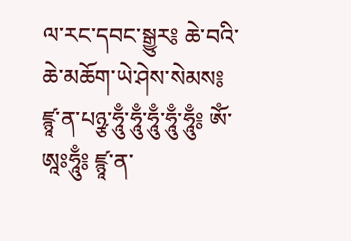ལ་རང་དབང་སྒྱུར༔ ཆེ་བའི་ཆེ་མཆོག་ཡེ་ཤེས་སེམས༔ ཛྙཱ་ན་པཉྩ་ཧཱུྃ་ཧཱུྃ་ཧཱུྃ་ཧཱུྃ་ཧཱུྃ༔ ཨོཾ་ཨཱཿཧཱུྃ༔ ཛྙཱ་ན་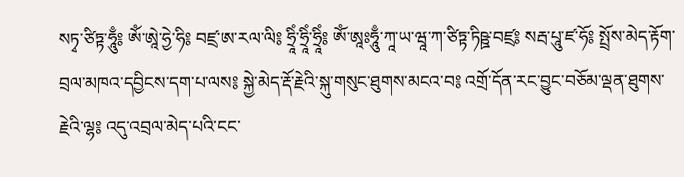སཏྭ་ཙིཏྟ་ཧཱུྃ༔ ཨོཾ་ཨཱེ་ཧྱེ་ཧི༔ བཛྲ་ཨ་རལ་ལི༔ ཧྲཱིཾ་ཧྲཱིཾ་ཧྲཱིཾ༔ ཨོཾ་ཨཱཿཧཱུྃ་ཀཱ་ཡ་ཝཱ་ཀ་ཙིཏྟ་ཏིཥྛ་བཛྲ༔ སརྦ་པཱུ་ཛ་ཧོ༔ སྤྲོས་མེད་རྟོག་བྲལ་མཁའ་དབྱིངས་དག་པ་ལས༔ སྐྱེ་མེད་རྡོ་རྗེའི་སྐུ་གསུང་ཐུགས་མངའ་བ༔ འགྲོ་དོན་རང་བྱུང་བཅོམ་ལྡན་ཐུགས་རྗེའི་ལྷ༔ འདུ་འབྲལ་མེད་པའི་ངང་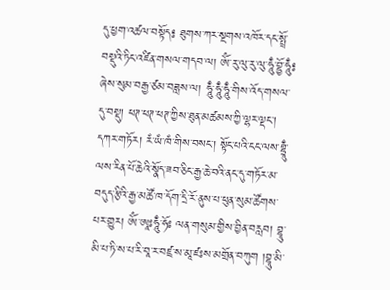དུ་ཕྱག་འཚལ་བསྟོད༔ ཐུགས་ཀར་སྔགས་འཁོར་དང་སྤྲོ་བསྡུའི་ཏིང་འཛིན་གསལ་གདབ་ལ། ཨོཾ་རུ་ལུ་རུ་ལུ་ཧཱུྃ་བྷྱོ་ཧཱུྃ༔ ཞེས་སུམ་བརྒྱ་ཙམ་བཟླས་ལ། ཧཱུྃ་ཧཱུྃ་ཧཱུྃ་གིས་འོད་གསལ་དུ་བསྡུ། ཕཊ་ཕཊ་ཕཊ་ཀྱིས་ཐུན་མཚམས་ཀྱི་ལྷར་ལྡང་། དཀར་གཏོར། རཾ་ཡཾ་ཁཾ་གིས་བསང་། སྟོང་པའི་ངང་ལས་བྷྲཱུྃ་ལས་རིན་པོ་ཆེའི་སྣོད་ཟབ་ཅིང་རྒྱ་ཆེ་བའི་ནང་དུ་གཏོར་མ་བདུད་རྩིའི་རྒྱ་མཚོ་ཁ་དོག་དྲི་རོ་ནུས་པ་ཕུན་སུམ་ཚོགས་པར་གྱུར། ཨོཾ་ཨཱཿཧཱུྃ་ཧོཿ ལན་གསུམ་གྱིས་བྱིན་བརླབ། བྷཱུ་མི་པ་ཏི་ས་པ་རི་བཱ་ར་བཛྲ་ས་མཱ་ཛཿས་མགྲོན་བཀུག །བྷཱུ་མི་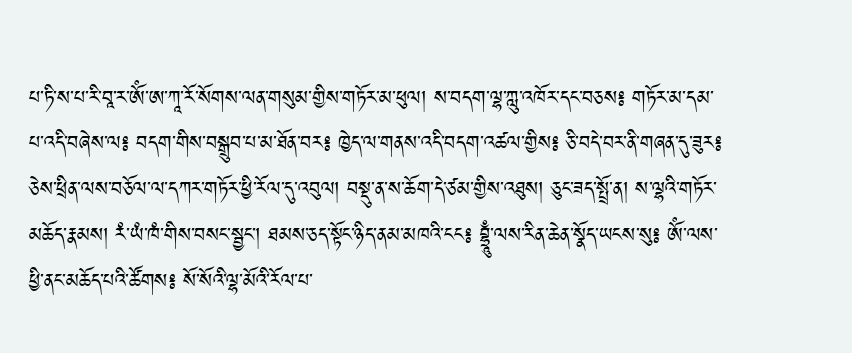པ་ཏི་ས་པ་རི་བཱ་ར་ཨོཾ་ཨ་ཀཱ་རོ་སོགས་ལན་གསུམ་གྱིས་གཏོར་མ་ཕུལ། ས་བདག་ལྷ་ཀླུ་འཁོར་དང་བཅས༔ གཏོར་མ་དམ་པ་འདི་བཞེས་ལ༔ བདག་གིས་བསྒྲུབ་པ་མ་ཐོན་བར༔ ཁྱེད་ལ་གནས་འདི་བདག་འཚལ་གྱིས༔ ཅི་བདེ་བར་ནི་གཞན་དུ་ཟུར༔ ཅེས་ཕྲིན་ལས་བཅོལ་ལ་དཀར་གཏོར་ཕྱི་རོལ་དུ་འབུལ། བསྡུ་ན་ས་ཆོག་དེ་ཙམ་གྱིས་འཐུས། ཅུང་ཟད་སྤྲོ་ན། ས་ལྷའི་གཏོར་མཆོད་རྣམས། རཾ་ཡཾ་ཁཾ་གིས་བསང་སྦྱང་། ཐམས་ཅད་སྟོང་ཉིད་ནམ་མཁའི་ངང༔ བྷྲཱུྃ་ལས་རིན་ཆེན་སྣོད་ཡངས་སུ༔ ཨོཾ་ལས་ཕྱི་ནང་མཆོད་པའི་ཚོགས༔ སོ་སོའི་ལྷ་མོའི་རོལ་པ་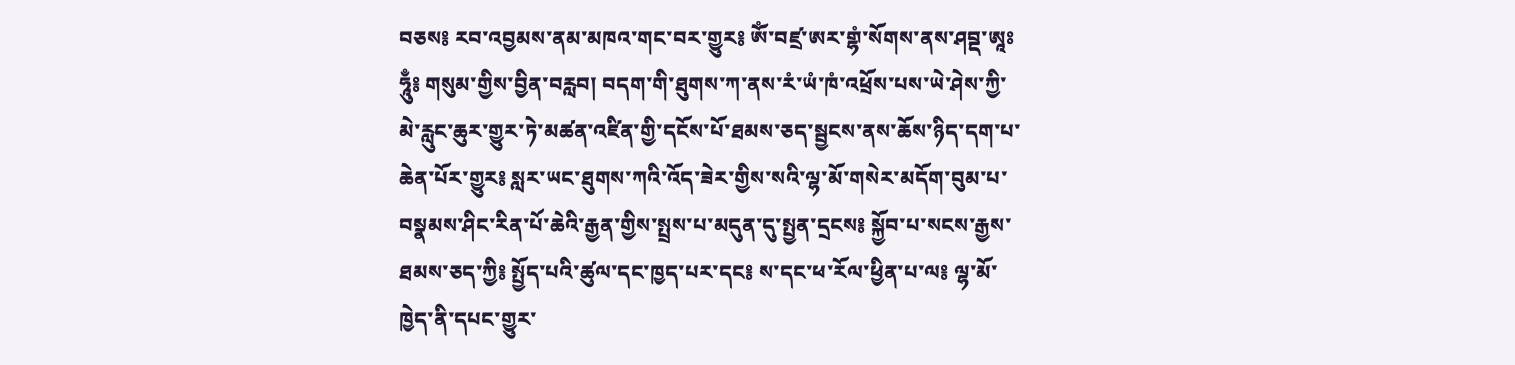བཅས༔ རབ་འབྱམས་ནམ་མཁའ་གང་བར་གྱུར༔ ཨོཾ་བཛྲ་ཨར་གྷཾ་སོགས་ནས་ཤབྡ་ཨཱཿཧཱུྃ༔ གསུམ་གྱིས་བྱིན་བརླབ། བདག་གི་ཐུགས་ཀ་ནས་རཾ་ཡཾ་ཁཾ་འཕྲོས་པས་ཡེ་ཤེས་ཀྱི་མེ་རླུང་ཆུར་གྱུར་ཏེ་མཚན་འཛིན་གྱི་དངོས་པོ་ཐམས་ཅད་སྦྱངས་ནས་ཆོས་ཉིད་དག་པ་ཆེན་པོར་གྱུར༔ སླར་ཡང་ཐུགས་ཀའི་འོད་ཟེར་གྱིས་སའི་ལྷ་མོ་གསེར་མདོག་བུམ་པ་བསྣམས་ཤིང་རིན་པོ་ཆེའི་རྒྱན་གྱིས་སྤྲས་པ་མདུན་དུ་སྤྱན་དྲངས༔ སྐྱོབ་པ་སངས་རྒྱས་ཐམས་ཅད་ཀྱི༔ སྤྱོད་པའི་ཚུལ་དང་ཁྱད་པར་དང༔ ས་དང་ཕ་རོལ་ཕྱིན་པ་ལ༔ ལྷ་མོ་ཁྱེད་ནི་དཔང་གྱུར་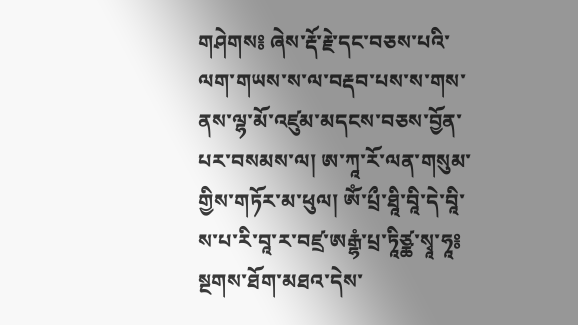གཤེགས༔ ཞེས་རྡོ་རྗེ་དང་བཅས་པའི་ལག་གཡས་ས་ལ་བརྡབ་པས་ས་གས་ནས་ལྷ་མོ་འཛུམ་མདངས་བཅས་བྱོན་པར་བསམས་ལ། ཨ་ཀཱ་རོ་ལན་གསུམ་གྱིས་གཏོར་མ་ཕུལ། ཨོཾ་པྲྀ་ཐཱི་བཱི་དེ་བཱི་ས་པ་རི་བཱ་ར་བཛྲ་ཨརྒྷཾ་པྲ་ཏཱིཙྪ་སྭཱ་ཧཱ༔ སྔགས་ཐོག་མཐའ་དེས་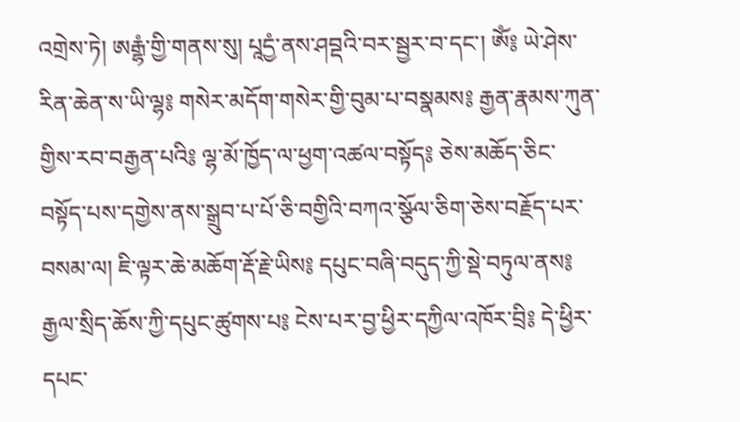འགྲེས་ཏེ། ཨརྒྷཾ་གྱི་གནས་སུ། པཱདྱཾ་ནས་ཤབྡའི་བར་སྦྱར་བ་དང་། ཨོཾ༔ ཡེ་ཤེས་རིན་ཆེན་ས་ཡི་ལྷ༔ གསེར་མདོག་གསེར་གྱི་བུམ་པ་བསྣམས༔ རྒྱན་རྣམས་ཀུན་གྱིས་རབ་བརྒྱན་པའི༔ ལྷ་མོ་ཁྱོད་ལ་ཕྱག་འཚལ་བསྟོད༔ ཅེས་མཆོད་ཅིང་བསྟོད་པས་དགྱེས་ནས་སྒྲུབ་པ་པོ་ཅི་བགྱིའི་བཀའ་སྩོལ་ཅིག་ཅེས་བརྗོད་པར་བསམ་ལ། ཇི་ལྟར་ཆེ་མཆོག་རྡོ་རྗེ་ཡིས༔ དཔུང་བཞི་བདུད་ཀྱི་སྡེ་བཏུལ་ནས༔ རྒྱལ་སྲིད་ཆོས་ཀྱི་དཔུང་ཚུགས་པ༔ ངེས་པར་བྱ་ཕྱིར་དཀྱིལ་འཁོར་བྲི༔ དེ་ཕྱིར་དཔང་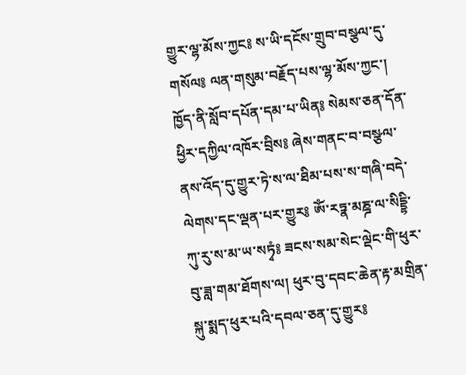གྱུར་ལྷ་མོས་ཀྱང༔ ས་ཡི་དངོས་གྲུབ་བསྩལ་དུ་གསོལ༔ ལན་གསུམ་བརྗོད་པས་ལྷ་མོས་ཀྱང་། ཁྱོད་ནི་སློབ་དཔོན་དམ་པ་ཡིན༔ སེམས་ཅན་དོན་ཕྱིར་དཀྱིལ་འཁོར་བྲིས༔ ཞེས་གནང་བ་བསྩལ་ནས་འོད་དུ་གྱུར་ཏེ་ས་ལ་ཐིམ་པས་ས་གཞི་བདེ་ལེགས་དང་ལྡན་པར་གྱུར༔ ཨོཾ་རཏྣ་མཎྜ་ལ་སིདྡྷི་ཀུ་རུ་ས་མ་ཡ་སཏྭཾ༔ ཟངས་སམ་སེང་ལྡེང་གི་ཕུར་བུ་ཟླ་གམ་ཐོགས་ལ། ཕུར་བུ་དབང་ཆེན་རྟ་མགྲིན་སྐུ་སྨད་ཕུར་པའི་དབལ་ཅན་དུ་གྱུར༔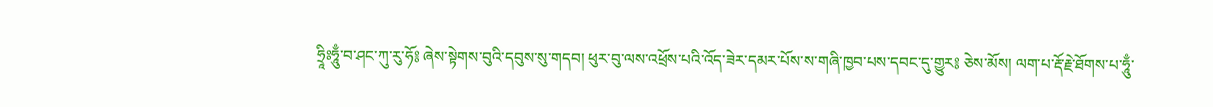ཧྲཱིཿཧཱུྃ་བ་ཤང་ཀུ་རུ་ཧོ༔ ཞེས་སྟེགས་བུའི་དབུས་སུ་གདབ། ཕུར་བུ་ལས་འཕྲོས་པའི་འོད་ཟེར་དམར་པོས་ས་གཞི་ཁྱབ་པས་དབང་དུ་གྱུར༔ ཅེས་མོས། ལག་པ་རྡོ་རྗེ་ཐོགས་པ་ཧཱུྃ་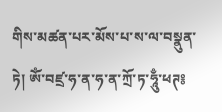གིས་མཚན་པར་མོས་པ་ས་ལ་བསྣུན་ཏེ། ཨོཾ་བཛྲ་ཧ་ན་ཧ་ན་ཀྲོ་ཏ་ཧཱུྃ་ཕཊ༔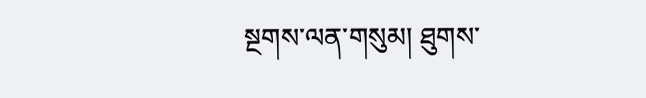སྔགས་ལན་གསུམ། ཐུགས་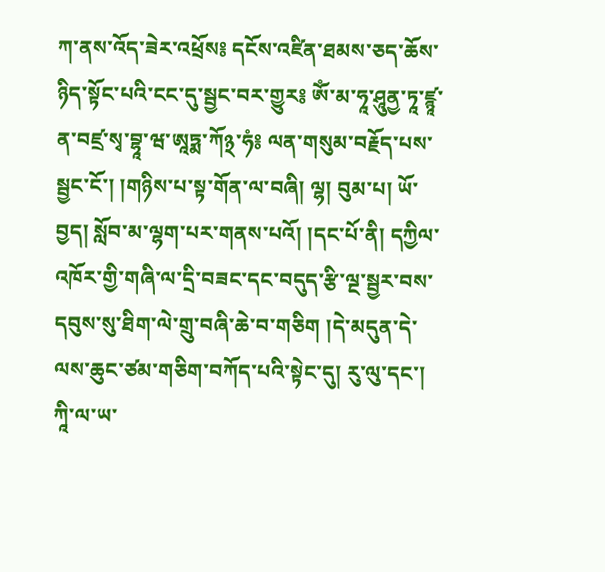ཀ་ནས་འོད་ཟེར་འཕྲོས༔ དངོས་འཛིན་ཐམས་ཅད་ཆོས་ཉིད་སྟོང་པའི་ངང་དུ་སྦྱང་བར་གྱུར༔ ཨོཾ་མ་ཧཱ་ཤཱུནྱ་ཏཱ་ཛྙཱ་ན་བཛྲ་སྭ་བྷཱ་ཝ་ཨཱཏྨ་ཀོ྅་ཧཾ༔ ལན་གསུམ་བརྗོད་པས་སྦྱང་ངོ་། །གཉིས་པ་སྟ་གོན་ལ་བཞི། ལྷ། བུམ་པ། ཡོ་བྱད། སློབ་མ་ལྷག་པར་གནས་པའོ། །དང་པོ་ནི། དཀྱིལ་འཁོར་གྱི་གཞི་ལ་དྲི་བཟང་དང་བདུད་རྩི་ལྔ་སྦྱར་བས་དབུས་སུ་ཐིག་ལེ་གྲུ་བཞི་ཆེ་བ་གཅིག །དེ་མདུན་དེ་ལས་ཆུང་ཙམ་གཅིག་བཀོད་པའི་སྟེང་དུ། རུ་ལུ་དང་། ཀཱི་ལ་ཡ་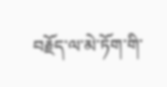བརྗོད་ལ་མེ་ཏོག་གི་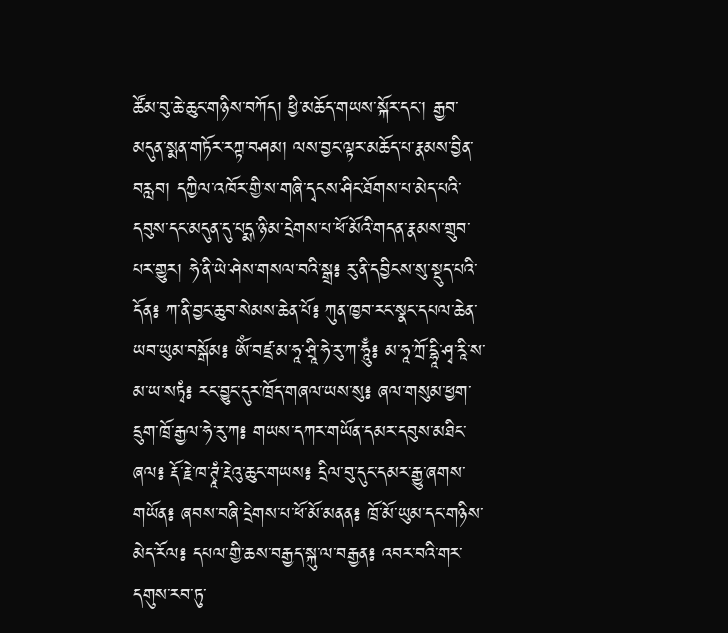ཚོམ་བུ་ཆེ་ཆུང་གཉིས་བཀོད། ཕྱི་མཆོད་གཡས་སྐོར་དང་། རྒྱབ་མདུན་སྨན་གཏོར་རཀྟ་བཤམ། ལས་བྱང་ལྟར་མཆོད་པ་རྣམས་བྱིན་བརླབ། དཀྱིལ་འཁོར་གྱི་ས་གཞི་དྭངས་ཤིང་ཐོགས་པ་མེད་པའི་དབུས་དང་མདུན་དུ་པདྨ་ཉི་མ་དྲེགས་པ་ཕོ་མོའི་གདན་རྣམས་གྲུབ་པར་གྱུར། ཧེ་ནི་ཡེ་ཤེས་གསལ་བའི་སྒྲ༔ རུ་ནི་དབྱིངས་སུ་སྡུད་པའི་དོན༔ ཀ་ནི་བྱང་ཆུབ་སེམས་ཆེན་པོ༔ ཀུན་ཁྱབ་རང་སྣང་དཔལ་ཆེན་ཡབ་ཡུམ་བསྒོམ༔ ཨོཾ་བཛྲ་མ་ཧཱ་ཤྲཱི་ཧེ་རུ་ཀ་ཧཱུྃ༔ མ་ཧཱ་ཀྲོ་དྷཱི་ཤྭ་རཱི་ས་མ་ཡ་སཏྭཾ༔ རང་བྱུང་དུར་ཁྲོད་གཞལ་ཡས་སུ༔ ཞལ་གསུམ་ཕྱག་དྲུག་ཁྲོ་རྒྱལ་ཧེ་རུ་ཀ༔ གཡས་དཀར་གཡོན་དམར་དབུས་མཐིང་ཞལ༔ རྡོ་རྗེ་ཁ་ཊྭཱཾ་རྔེའུ་ཆུང་གཡས༔ དྲིལ་བུ་དུང་དམར་རྒྱུ་ཞགས་གཡོན༔ ཞབས་བཞི་དྲེགས་པ་ཕོ་མོ་མནན༔ ཁྲོ་མོ་ཡུམ་དང་གཉིས་མེད་རོལ༔ དཔལ་གྱི་ཆས་བརྒྱད་སྐུ་ལ་བརྒྱན༔ འབར་བའི་གར་དགུས་རབ་ཏུ་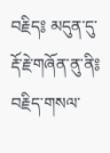བརྗིད༔ མདུན་དུ་རྡོ་རྗེ་གཞོན་ནུ་ནི༔ བརྗིད་གསལ་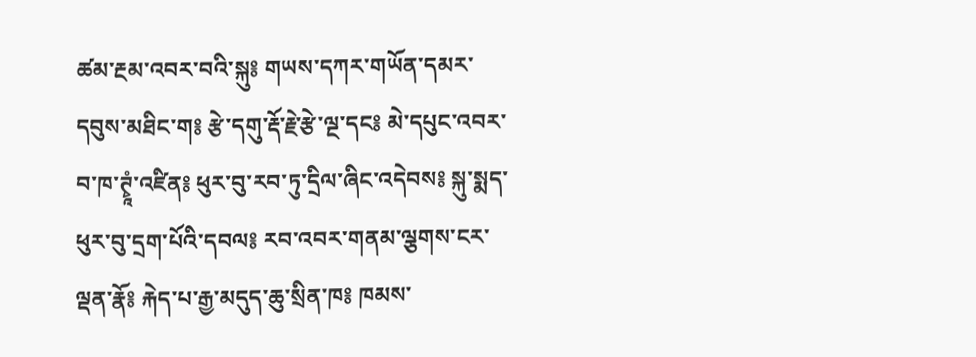ཚམ་རྔམ་འབར་བའི་སྐུ༔ གཡས་དཀར་གཡོན་དམར་དབུས་མཐིང་ག༔ རྩེ་དགུ་རྡོ་རྗེ་རྩེ་ལྔ་དང༔ མེ་དཔུང་འབར་བ་ཁ་ཊྭཱཾ་འཛིན༔ ཕུར་བུ་རབ་ཏུ་དྲིལ་ཞིང་འདེབས༔ སྐུ་སྨད་ཕུར་བུ་དྲག་པོའི་དབལ༔ རབ་འབར་གནམ་ལྕགས་ངར་ལྡན་རྣོ༔ རྐེད་པ་རྒྱ་མདུད་ཆུ་སྲིན་ཁ༔ ཁམས་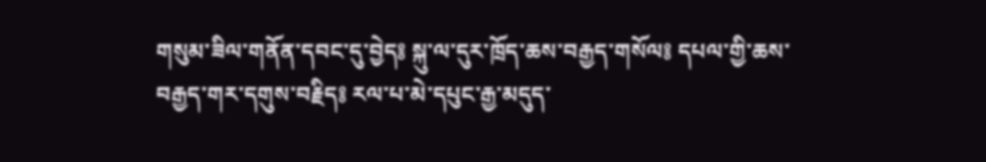གསུམ་ཟིལ་གནོན་དབང་དུ་བྱེད༔ སྐུ་ལ་དུར་ཁྲོད་ཆས་བརྒྱད་གསོལ༔ དཔལ་གྱི་ཆས་བརྒྱད་གར་དགུས་བརྗིད༔ རལ་པ་མེ་དཔུང་རྒྱ་མདུད་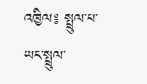འཁྱིལ༔ སྤྲུལ་པ་ཡང་སྤྲུལ་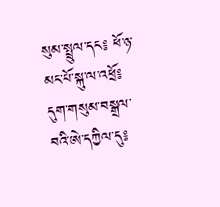སུམ་སྤྲུལ་དང༔ ཕོ་ཉ་མང་པོ་སྐུ་ལ་འཕྲོ༔ དུག་གསུམ་བསྒྲལ་བའི་ཨེ་དཀྱིལ་དུ༔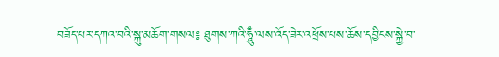བཟོད་པར་དཀའ་བའི་སྐུ་མཆོག་གསལ༔ ཐུགས་ཀའི་ཧཱུྃ་ལས་འོད་ཟེར་འཕྲོས་པས་ཆོས་དབྱིངས་སྐྱེ་བ་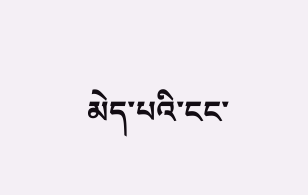མེད་པའི་ངང་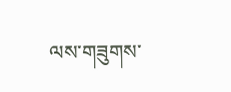ལས་གཟུགས་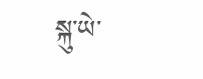སྐུ་ཡེ་